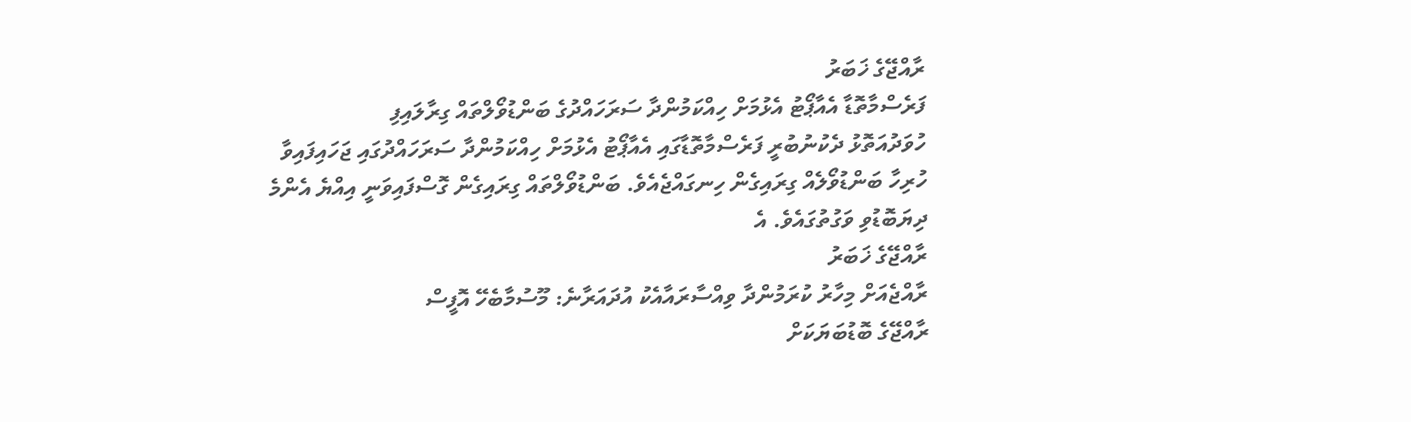ރާއްޖޭގެ ޚަބަރު
ފަރެސްމާތޮޑާ އެއާޕޯޓު އެޅުމަށް ހިއްކަމުންދާ ސަރަހައްދުގެ ބަންޑުވޯލްތައް ގިރާލައިފި
ހުވަދުއަތޮޅު ދެކުނުބުރީ ފަރެސްމާތޮޑާގައި އެއާޕޯޓު އެޅުމަށް ހިއްކަމުންދާ ސަރަހައްދުގައި ޖަހައިފައިވާ ހުރިހާ ބަންޑުވޯލެއް ގިރައިގެން ހިނގައްޖެއެވެ. ބަންޑުވޯލްތައް ގިރައިގެން ގޮސްފައިވަނީ އިއްޔެ އެންމެ ދިޔަބޮޑުވި ވަގުތުގައެވެ. އެ
ރާއްޖޭގެ ޚަބަރު
ރާއްޖެއަށް މިހާރު ކުރަމުންދާ ވިއްސާރައާއެކު އުދައަރާނެ: މޫސުމާބެހޭ އޮފީސް
ރާއްޖޭގެ ބޮޑުބަޔަކަށް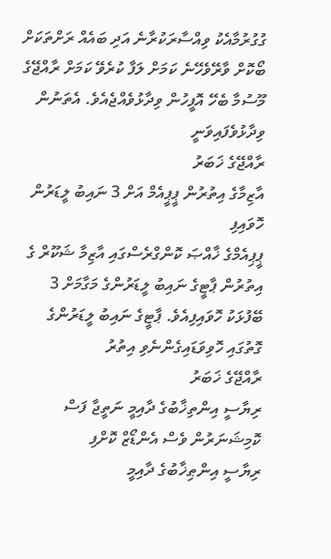ގުގުރުމާއެކު ވިއްސާރަކުރާނެ އަދި ބައެއް ރަށްތަކަށް ބޯކޮށް ވާރޭވެހޭނެ ކަމަށް ލަފާ ކުރެވޭ ކަމަށް ރާއްޖޭގެ މޫސުމާ ބެހޭ އޮފީހުން ވިދާޅުވެއްޖެއެވެ. އެތަނުން ވިދާޅުވެފައިވަނީ
ރާއްޖޭގެ ޚަބަރު
އާޒިމާގެ އިތުރުން ޕީޕީއެމް އަށް 3 ނައިބު ލީޑަރުން ހޮވައިފި
ޕީޕިއެމްގެ ޚާއްޞަ ކޮންގްރެސްގައި އާޒިމާ ޝަކޫރް ގެ އިތުރުން ޕާޓީގެ ނައިބު ލީޑަރުންގެ މަގާމަށް 3 ބޭފުޅަކު ހޮވައިފިއެވެ. ޕާޓީގެ ނައިބު ލީޑަރުންގެ ގޮތުގައި ހޮވިވަޑައިގެންނެވި އިތުރު
ރާއްޖޭގެ ޚަބަރު
ރިޔާސީ އިންތިޚާބުގެ ދާއިމީ ނަތީޖާ ފަސް ކޮމިޝަނަރުން ވެސް އެންޑޯޒް ކޮށްފި
ރިޔާސީ އިންޠިޚާބުގެ ދާއިމީ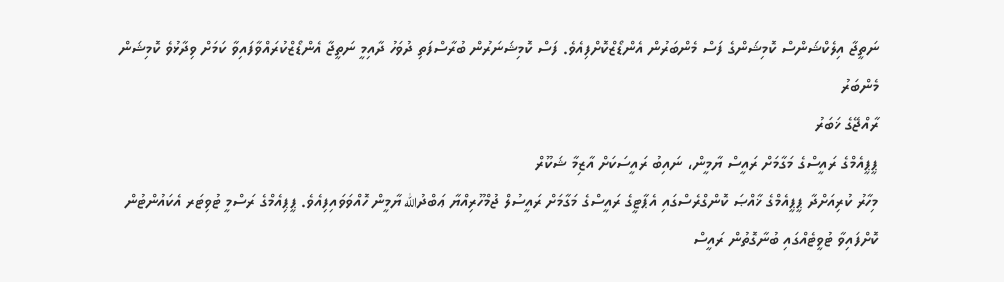ނަތީޖާ އިލެކްޝަންސް ކޮމިޝަންގެ ފަސް މެންބަރުން އެންޑޯޒްކޮށްފިއެވެ. ފަސް ކޮމިޝަނަރުން ބުރާސްފަތި ދުވަހު ދާއިމީ ނަތީޖާ އެންޑޯޒްކުރައްވާފައިވާ ކަމަށް ވިދާޅުވެ ކޮމިޝަން މެންބަރު
ރާއްޖޭގެ ޚަބަރު
ޕީޕީއެމްގެ ރައީސްގެ މަގާމަށް ރައީސް ޔާމީން، ނައިބު ރައީސަކަށް އާޒިމާ ޝަކޫރް
މިހާރު ކުރިއަށްދާ ޕީޕީއެމްގެ ޚާއްޞަ ކޮންގްރެސްގައި އެޕާޓީގެ ރައީސްގެ މަގާމަށް ރައީސުލް ޖުމްހޫރިއްޔާ ޢަބްދުالله ޔާމީން ހޮއްވަވައިފިއެވެ. ޕީޕިއެމްގެ ރަސްމީ ޓުވިޓަރ އެކައުންޓުން ކޮށްފައިވާ ޓުވީޓެއްގައި ބުނާގޮތުން ރައީސް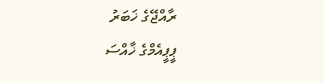ރާއްޖޭގެ ޚަބަރު
ޕީޕީއެމްގެ ޚާއްސަ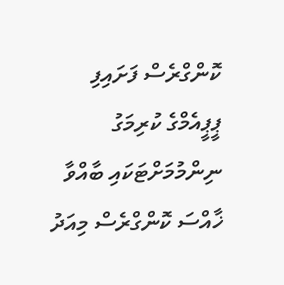ކޮންގްރެސް ފަށައިފި
ޕީޕީއެމްގެ ކުރިމަގު ނިންމުމަށްޓަކައި ބާއްވާ ޚާއްސަ ކޮންގްރެސް މިއަދު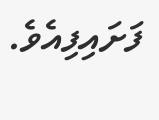ފަށައިފިއެވެ.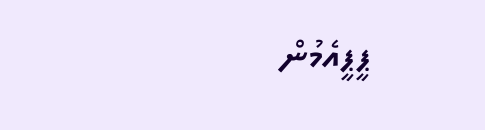ޕީޕީއެމުން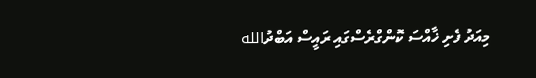މިއަދު ފެށި ޚާއްސަ ކޮންގްރެސްގައި ރައީސް އަބްދުالله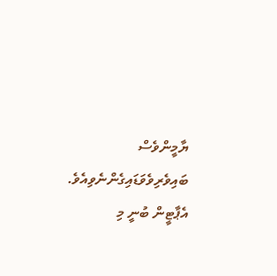ޔާމީންވެސް ބައިވެރިވެވަޑައިގެންނެވިއެވެ. އެޕާޓީން ބުނީ މި